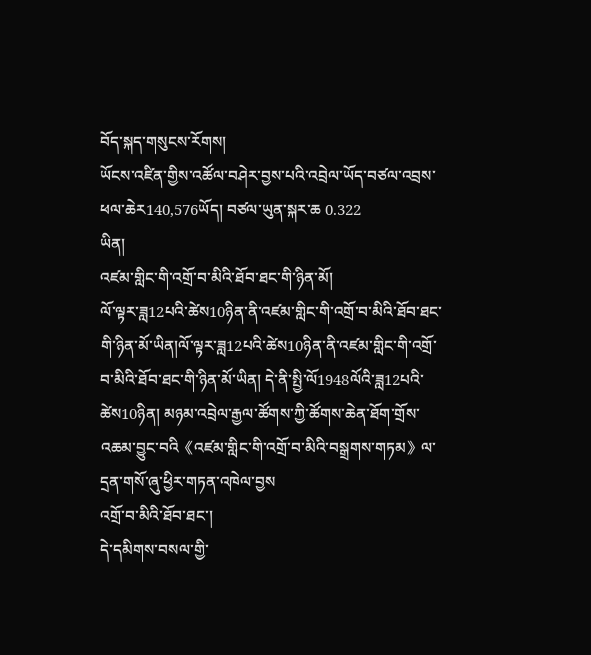བོད་སྐད་གསུངས་རོགས།
ཡོངས་འཛིན་གྱིས་འཚོལ་བཤེར་བྱས་པའི་འབྲེལ་ཡོད་བཙལ་འབྲས་ཕལ་ཆེར140,576ཡོད། བཙལ་ཡུན་སྐར་ཆ 0.322
ཡིན།
འཛམ་གླིང་གི་འགྲོ་བ་མིའི་ཐོབ་ཐང་གི་ཉིན་མོ།
ལོ་ལྟར་ཟླ12པའི་ཚེས10ཉིན་ནི་འཛམ་གླིང་གི་འགྲོ་བ་མིའི་ཐོབ་ཐང་གི་ཉིན་མོ་ཡིན།ལོ་ལྟར་ཟླ12པའི་ཚེས10ཉིན་ནི་འཛམ་གླིང་གི་འགྲོ་བ་མིའི་ཐོབ་ཐང་གི་ཉིན་མོ་ཡིན། དེ་ནི་སྤྱི་ལོ1948ལོའི་ཟླ12པའི་ཚེས10ཉིན། མཉམ་འབྲེལ་རྒྱལ་ཚོགས་ཀྱི་ཚོགས་ཆེན་ཐོག་གྲོས་འཆམ་བྱུང་བའི《འཛམ་གླིང་གི་འགྲོ་བ་མིའི་བསྒྲགས་གཏམ》ལ་དྲན་གསོ་ཞུ་ཕྱིར་གཏན་འཁེལ་བྱས
འགྲོ་བ་མིའི་ཐོབ་ཐང་།
དེ་དམིགས་བསལ་གྱི་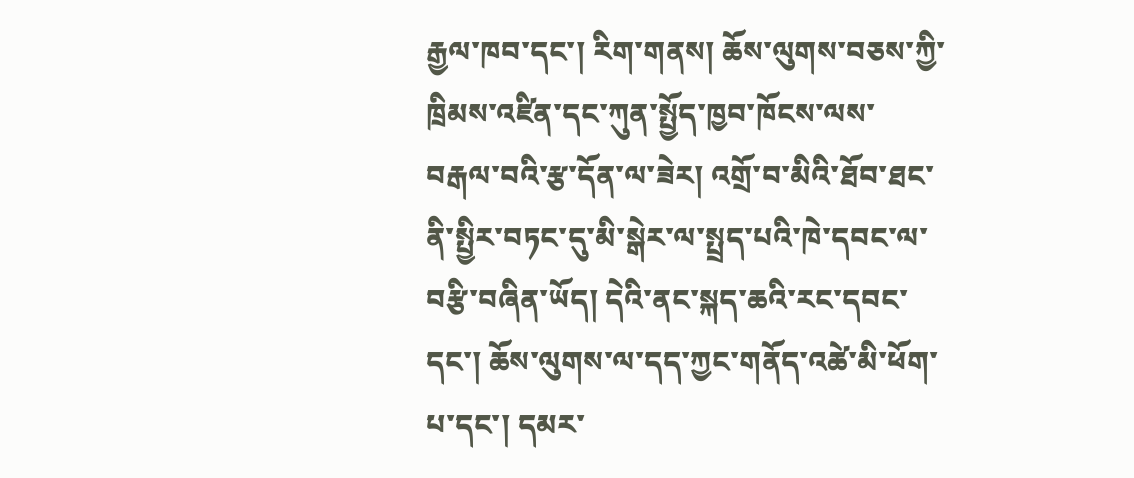རྒྱལ་ཁབ་དང་། རིག་གནས། ཆོས་ལུགས་བཅས་ཀྱི་ཁྲིམས་འཛིན་དང་ཀུན་སྤྱོད་ཁྱབ་ཁོངས་ལས་བརྒལ་བའི་རྩ་དོན་ལ་ཟེར། འགྲོ་བ་མིའི་ཐོབ་ཐང་ནི་སྤྱིར་བཏང་དུ་མི་སྒེར་ལ་སྤྲད་པའི་ཁེ་དབང་ལ་བརྩི་བཞིན་ཡོད། དེའི་ནང་སྐད་ཆའི་རང་དབང་དང་། ཆོས་ལུགས་ལ་དད་ཀྱང་གནོད་འཚེ་མི་ཕོག་པ་དང་། དམར་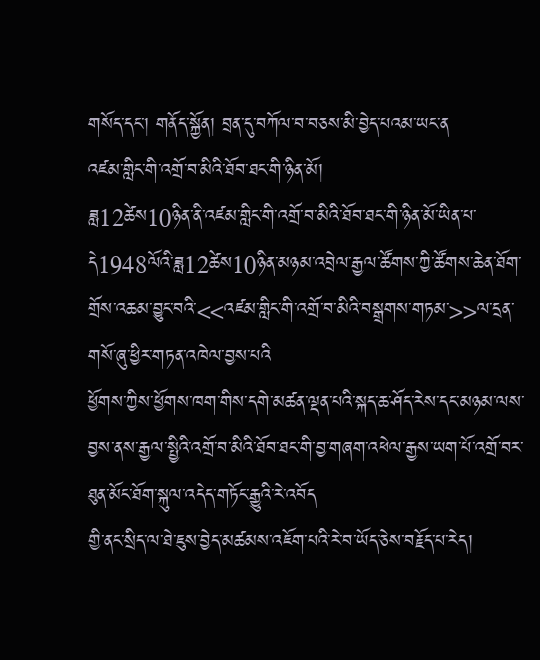གསོད་དང་། གནོད་སྐྱོན། བྲན་དུ་བཀོལ་བ་བཅས་མི་བྱེད་པའམ་ཡང་ན
འཛམ་གླིང་གི་འགྲོ་བ་མིའི་ཐོབ་ཐང་གི་ཉིན་མོ།
ཟླ12ཚེས10ཉིན་ནི་འཛམ་གླིང་གི་འགྲོ་བ་མིའི་ཐོབ་ཐང་གི་ཉིན་མོ་ཡིན་པ་དེ1948ལོའི་ཟླ12ཚེས10ཉིན་མཉམ་འབྲེལ་རྒྱལ་ཚོགས་ཀྱི་ཚོགས་ཆེན་ཐོག་གྲོས་འཆམ་བྱུང་བའི་<<འཛམ་གླིང་གི་འགྲོ་བ་མིའི་བསྒྲགས་གཏམ་>>ལ་དྲན་གསོ་ཞུ་ཕྱིར་གཏན་འཁེལ་བྱས་པའི
ཕྱོགས་ཀྱིས་ཕྱོགས་ཁག་གིས་དགེ་མཚན་ལྡན་པའི་སྐད་ཆ་ཤོད་རེས་དང་མཉམ་ལས་བྱས་ནས་རྒྱལ་སྤྱིའི་འགྲོ་བ་མིའི་ཐོབ་ཐང་གི་བྱ་གཞག་འཕེལ་རྒྱས་ཡག་པོ་འགྲོ་བར་ཐུན་མོང་ཐོག་སྐུལ་འདེད་གཏོང་རྒྱུའི་རེ་འབོད
གྱི་ནང་སྲིད་ལ་ཐེ་ཇུས་བྱེད་མཚམས་འཇོག་པའི་རེ་བ་ཡོད་ཅེས་བརྗོད་པ་རེད།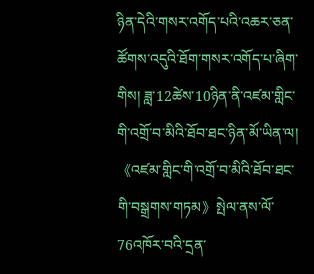ཉིན་དེའི་གསར་འགོད་པའི་འཆར་ཅན་ཚོགས་འདུའི་ཐོག་གསར་འགོད་པ་ཞིག་གིས། ཟླ་12ཚེས་10ཉིན་ནི་འཛམ་གླིང་གི་འགྲོ་བ་མིའི་ཐོབ་ཐང་ཉིན་མོ་ཡིན་ལ། 《འཛམ་གླིང་གི་འགྲོ་བ་མིའི་ཐོབ་ཐང་གི་བསྒྲགས་གཏམ》སྤེལ་ནས་ལོ་76འཁོར་བའི་དྲན་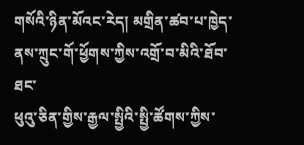གསོའི་ཉིན་མོའང་རེད། མགྲིན་ཚབ་པ་ཁྱེད་ནས་ཀྲུང་གོ་ཕྱོགས་ཀྱིས་འགྲོ་བ་མིའི་ཐོབ་ཐང་
ཕུའུ་ཅིན་གྱིས་རྒྱལ་སྤྱིའི་སྤྱི་ཚོགས་ཀྱིས་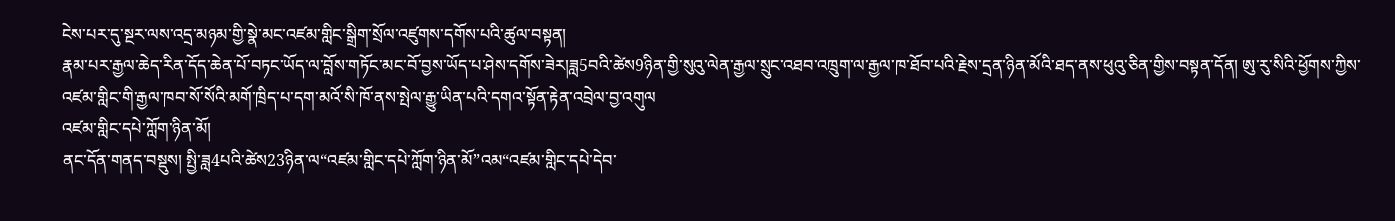ངེས་པར་དུ་སྔར་ལས་འདྲ་མཉམ་གྱི་སྣེ་མང་འཛམ་གླིང་སྒྲིག་སྲོལ་འཛུགས་དགོས་པའི་ཚུལ་བསྟན།
རྣམ་པར་རྒྱལ་ཆེད་རིན་དོད་ཆེན་པོ་བཏང་ཡོད་ལ་བློས་གཏོང་མང་བོ་བྱས་ཡོད་པ་ཤེས་དགོས་ཟེར།ཟླ5བའི་ཚེས9ཉིན་གྱི་སུའུ་ལེན་རྒྱལ་སྲུང་འཐབ་འཁྲུག་ལ་རྒྱལ་ཁ་ཐོབ་པའི་རྗེས་དྲན་ཉིན་མོའི་ཐད་ནས་ཕུའུ་ཅིན་གྱིས་བསྟན་དོན། ཨུ་རུ་སིའི་ཕྱོགས་ཀྱིས་འཛམ་གླིང་གི་རྒྱལ་ཁབ་སོ་སོའི་མགོ་ཁྲིད་པ་དག་མའོ་སི་ཁོ་ནས་སྤེལ་རྒྱུ་ཡིན་པའི་དགའ་སྟོན་རྟེན་འབྲེལ་བྱ་འགུལ
འཛམ་གླིང་དཔེ་ཀློག་ཉིན་མོ།
ནང་དོན་གནད་བསྡུས། སྤྱི་ཟླ4པའི་ཚེས23ཉིན་ལ“འཛམ་གླིང་དཔེ་ཀློག་ཉིན་མོ”འམ“འཛམ་གླིང་དཔེ་དེབ་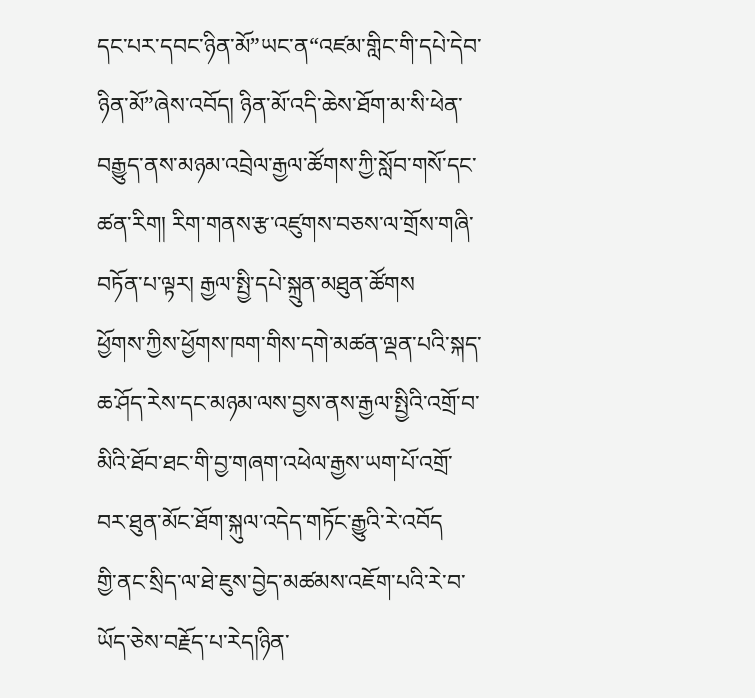དང་པར་དབང་ཉིན་མོ”ཡང་ན“འཛམ་གླིང་གི་དཔེ་དེབ་ཉིན་མོ”ཞེས་འབོད། ཉིན་མོ་འདི་ཆེས་ཐོག་མ་སི་ཕེན་བརྒྱུད་ནས་མཉམ་འབྲེལ་རྒྱལ་ཚོགས་ཀྱི་སློབ་གསོ་དང་ཚན་རིག། རིག་གནས་རྩ་འཛུགས་བཅས་ལ་གྲོས་གཞི་བཏོན་པ་ལྟར། རྒྱལ་སྤྱི་དཔེ་སྐྲུན་མཐུན་ཚོགས
ཕྱོགས་ཀྱིས་ཕྱོགས་ཁག་གིས་དགེ་མཚན་ལྡན་པའི་སྐད་ཆ་ཤོད་རེས་དང་མཉམ་ལས་བྱས་ནས་རྒྱལ་སྤྱིའི་འགྲོ་བ་མིའི་ཐོབ་ཐང་གི་བྱ་གཞག་འཕེལ་རྒྱས་ཡག་པོ་འགྲོ་བར་ཐུན་མོང་ཐོག་སྐུལ་འདེད་གཏོང་རྒྱུའི་རེ་འབོད
གྱི་ནང་སྲིད་ལ་ཐེ་ཇུས་བྱེད་མཚམས་འཇོག་པའི་རེ་བ་ཡོད་ཅེས་བརྗོད་པ་རེད།ཉིན་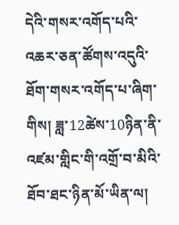དེའི་གསར་འགོད་པའི་འཆར་ཅན་ཚོགས་འདུའི་ཐོག་གསར་འགོད་པ་ཞིག་གིས། ཟླ་12ཚེས་10ཉིན་ནི་འཛམ་གླིང་གི་འགྲོ་བ་མིའི་ཐོབ་ཐང་ཉིན་མོ་ཡིན་ལ།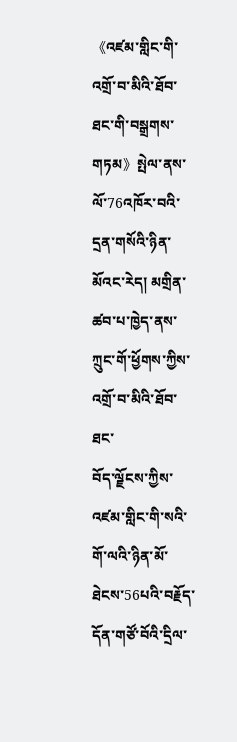《འཛམ་གླིང་གི་འགྲོ་བ་མིའི་ཐོབ་ཐང་གི་བསྒྲགས་གཏམ》སྤེལ་ནས་ལོ་76འཁོར་བའི་དྲན་གསོའི་ཉིན་མོའང་རེད། མགྲིན་ཚབ་པ་ཁྱེད་ནས་ཀྲུང་གོ་ཕྱོགས་ཀྱིས་འགྲོ་བ་མིའི་ཐོབ་ཐང་
བོད་ལྗོངས་ཀྱིས་འཛམ་གླིང་གི་སའི་གོ་ལའི་ཉིན་མོ་ཐེངས་56པའི་བརྗོད་དོན་གཙོ་བོའི་དྲིལ་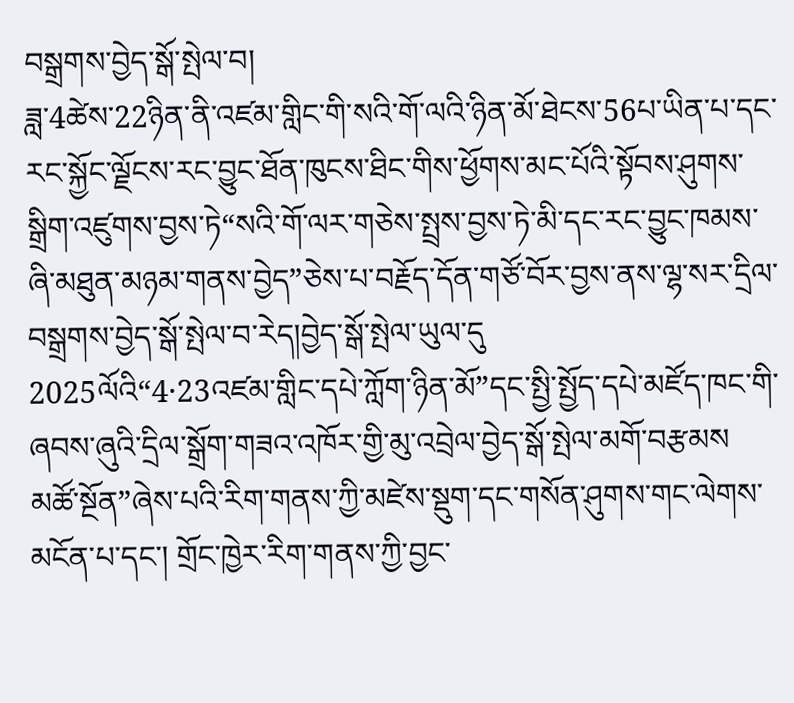བསྒྲགས་བྱེད་སྒོ་སྤེལ་བ།
ཟླ་4ཚེས་22ཉིན་ནི་འཛམ་གླིང་གི་སའི་གོ་ལའི་ཉིན་མོ་ཐེངས་56པ་ཡིན་པ་དང་རང་སྐྱོང་ལྗོངས་རང་བྱུང་ཐོན་ཁུངས་ཐིང་གིས་ཕྱོགས་མང་པོའི་སྟོབས་ཤུགས་སྒྲིག་འཛུགས་བྱས་ཏེ“སའི་གོ་ལར་གཅེས་སྤྲས་བྱས་ཏེ་མི་དང་རང་བྱུང་ཁམས་ཞི་མཐུན་མཉམ་གནས་བྱེད”ཅེས་པ་བརྗོད་དོན་གཙོ་བོར་བྱས་ནས་ལྷ་སར་དྲིལ་བསྒྲགས་བྱེད་སྒོ་སྤེལ་བ་རེད།བྱེད་སྒོ་སྤེལ་ཡུལ་དུ
2025ལོའི“4·23འཛམ་གླིང་དཔེ་ཀློག་ཉིན་མོ”དང་སྤྱི་སྤྱོད་དཔེ་མཛོད་ཁང་གི་ཞབས་ཞུའི་དྲིལ་སྒྲོག་གཟའ་འཁོར་གྱི་མུ་འབྲེལ་བྱེད་སྒོ་སྤེལ་མགོ་བརྩམས
མཚོ་སྔོན”ཞེས་པའི་རིག་གནས་ཀྱི་མཛེས་སྡུག་དང་གསོན་ཤུགས་གང་ལེགས་མངོན་པ་དང་། གྲོང་ཁྱེར་རིག་གནས་ཀྱི་བྱང་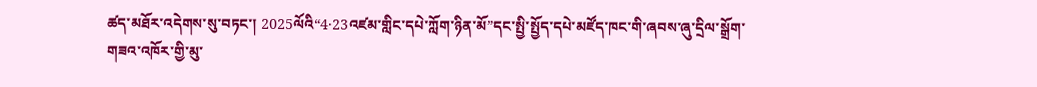ཚད་མཐོར་འདེགས་སུ་བཏང་། 2025ལོའི“4·23འཛམ་གླིང་དཔེ་ཀློག་ཉིན་མོ”དང་སྤྱི་སྤྱོད་དཔེ་མཛོད་ཁང་གི་ཞབས་ཞུ་དྲིལ་སྒྲོག་གཟའ་འཁོར་གྱི་མུ་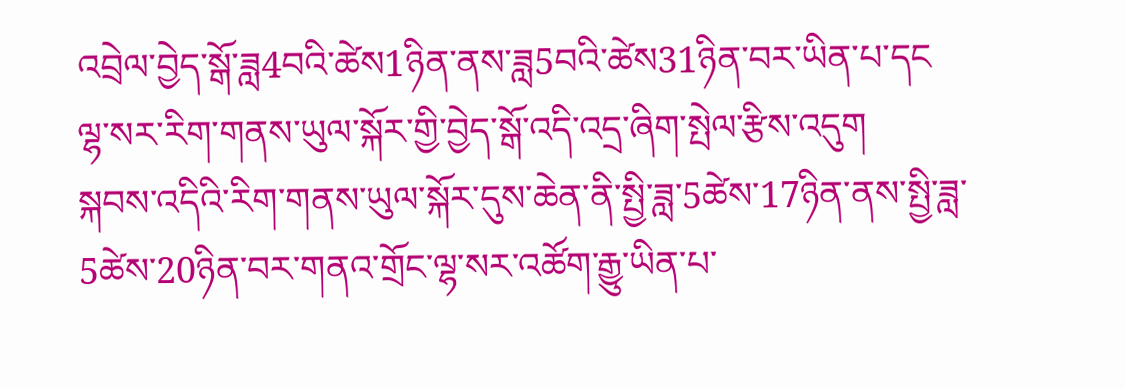འབྲེལ་བྱེད་སྒོ་ཟླ4བའི་ཚེས1ཉིན་ནས་ཟླ5བའི་ཚེས31ཉིན་བར་ཡིན་པ་དང
ལྷ་སར་རིག་གནས་ཡུལ་སྐོར་གྱི་བྱེད་སྒོ་འདི་འདྲ་ཞིག་སྤེལ་རྩིས་འདུག
སྐབས་འདིའི་རིག་གནས་ཡུལ་སྐོར་དུས་ཆེན་ནི་སྤྱི་ཟླ་5ཚེས་17ཉིན་ནས་སྤྱི་ཟླ་5ཚེས་20ཉིན་བར་གནའ་གྲོང་ལྷ་སར་འཚོག་རྒྱུ་ཡིན་པ་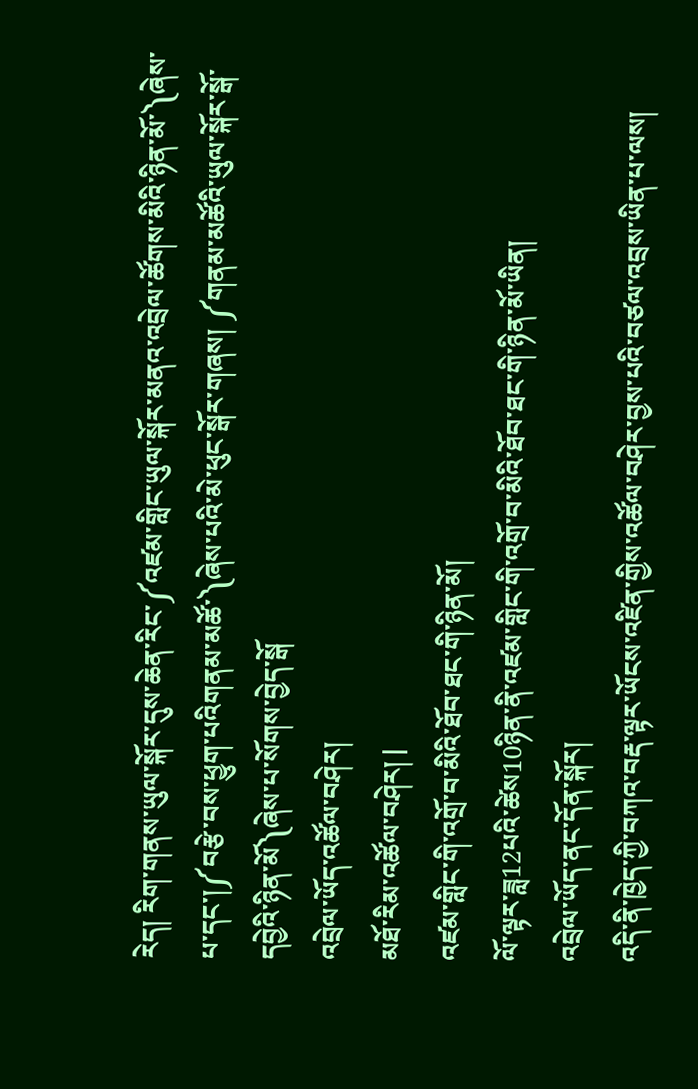རེད། རིག་གནས་ཡུལ་སྐོར་དུས་ཆེན་རིང་༼འཛམ་གླིང་ཡུལ་སྐོར་མནའ་འབྲེལ་ཚོགས་མིའི་ཉིན་མོ་༽ཞེས་པ་དང་།༼བརྩེ་བས་ཕྱུག་པའིགནམ་མཚོ་༽ཞེས་པའི་མེ་ཕུང་སྒོར་གཞས། ༼གནམ་མཚོའི་ཡུལ་སྐོར་སྒོ་དབྱེའི་ཉིན་མོ༽ཞེས་པ་སོགས་བྱེད་སྒོ
འབྲེལ་ཡོད་འཚོལ་བཤེར།
མཐོ་རིམ་འཚོལ་བཤེར། |
འཛམ་གླིང་གི་འགྲོ་བ་མིའི་ཐོབ་ཐང་གི་ཉིན་མོ།
ལོ་ལྟར་ཟླ12པའི་ཚེས10ཉིན་ནི་འཛམ་གླིང་གི་འགྲོ་བ་མིའི་ཐོབ་ཐང་གི་ཉིན་མོ་ཡིན།
འབྲེལ་ཡོད་ནང་དོན་སྐོར།
འདི་ནི་ཁྱེད་ཀྱི་བཀའ་བརྡ་ལྟར་ཡོངས་འཛིན་གྱིས་འཚོལ་བཤེར་བྱས་པའི་བཙལ་འབྲས་ཡིན་པ་ལས།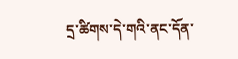དྲ་ཚིགས་དེ་གའི་ནང་དོན་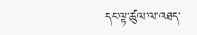དང་ལྟ་ཚུལ་ལ་འཐད་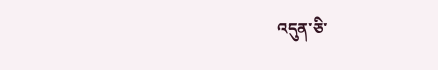འདུན་ཅི་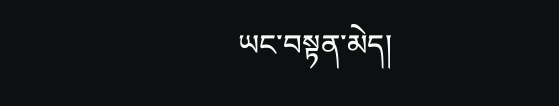ཡང་བསྟན་མེད།